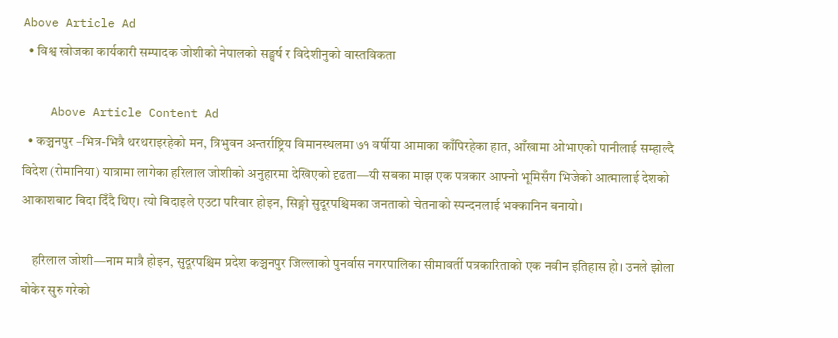Above Article Ad
  • विश्व खोजका कार्यकारी सम्पादक जोशीको नेपालको सङ्घर्ष र विदेशीनुको वास्तविकता

    Above Article Content Ad
  • कञ्चनपुर –भित्र-भित्रै थरथराइरहेको मन, त्रिभुवन अन्तर्राष्ट्रिय विमानस्थलमा ७१ वर्षीया आमाका काँपिरहेका हात, आँखामा ओभाएको पानीलाई सम्हाल्दै विदेश (रोमानिया) यात्रामा लागेका हरिलाल जोशीको अनुहारमा देखिएको दृढता—यी सबका माझ एक पत्रकार आफ्नो भूमिसँग भिजेको आत्मालाई देशको आकाशबाट बिदा दिँदै थिए। त्यो बिदाइले एउटा परिवार होइन, सिङ्गो सुदूरपश्चिमका जनताको चेतनाको स्पन्दनलाई भक्कानिन बनायो।

    हरिलाल जोशी—नाम मात्रै होइन, सुदूरपश्चिम प्रदेश कञ्चनपुर जिल्लाको पुनर्वास नगरपालिका सीमावर्ती पत्रकारिताको एक नवीन इतिहास हो। उनले झोला बोकेर सुरु गरेको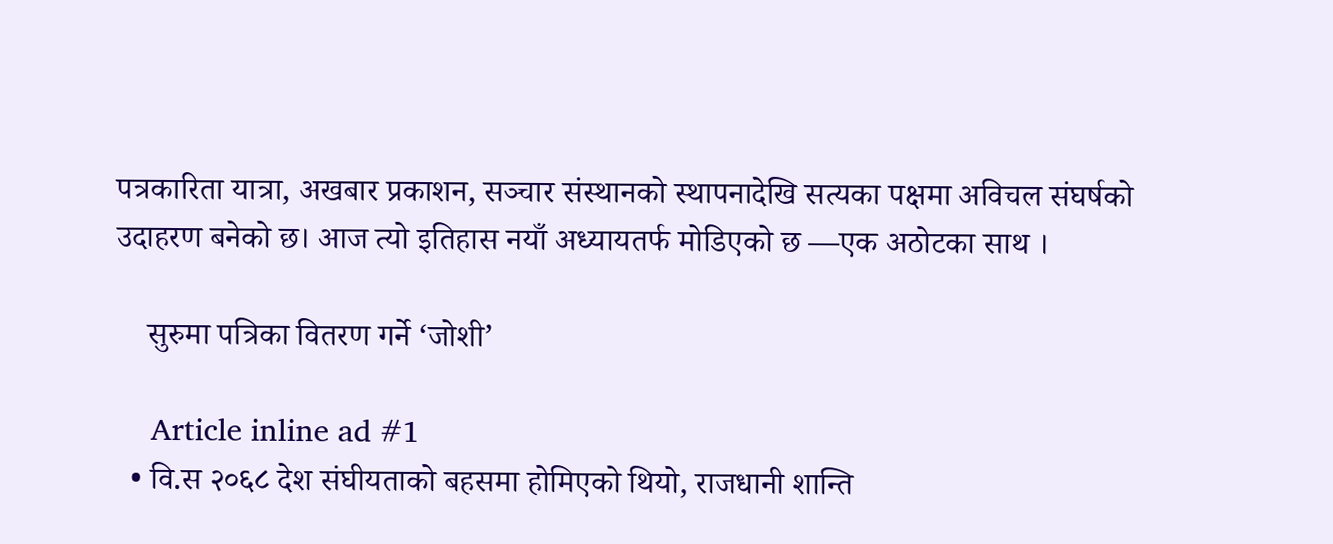पत्रकारिता यात्रा, अखबार प्रकाशन, सञ्चार संस्थानको स्थापनादेखि सत्यका पक्षमा अविचल संघर्षको उदाहरण बनेको छ। आज त्यो इतिहास नयाँ अध्यायतर्फ मोडिएको छ —एक अठोटका साथ ।

    सुरुमा पत्रिका वितरण गर्ने ‘जोशी’

    Article inline ad #1
  • वि.स २०६८ देश संघीयताको बहसमा होमिएको थियो, राजधानी शान्ति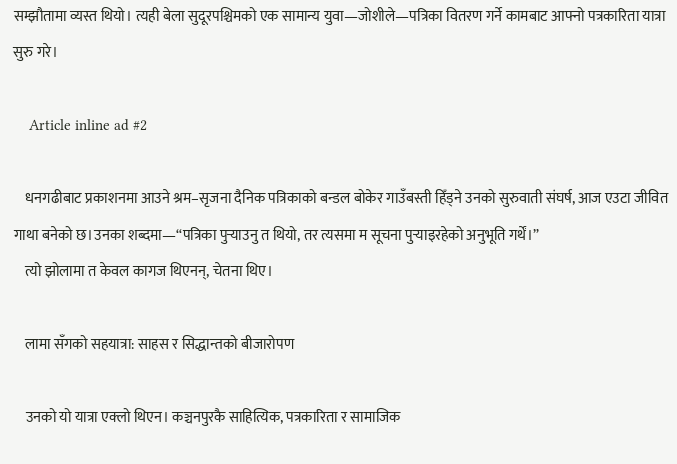सम्झौतामा व्यस्त थियो। त्यही बेला सुदूरपश्चिमको एक सामान्य युवा—जोशीले—पत्रिका वितरण गर्ने कामबाट आफ्नो पत्रकारिता यात्रा सुरु गरे।

    Article inline ad #2

    धनगढीबाट प्रकाशनमा आउने श्रम–सृजना दैनिक पत्रिकाको बन्डल बोकेर गाउँबस्ती हिँड्ने उनको सुरुवाती संघर्ष, आज एउटा जीवित गाथा बनेको छ।उनका शब्दमा—“पत्रिका पुर्‍याउनु त थियो, तर त्यसमा म सूचना पुर्‍याइरहेको अनुभूति गर्थें।”
    त्यो झोलामा त केवल कागज थिएनन्, चेतना थिए।

    लामा सँगको सहयात्रा: साहस र सिद्धान्तको बीजारोपण

    उनको यो यात्रा एक्लो थिएन। कञ्चनपुरकै साहित्यिक, पत्रकारिता र सामाजिक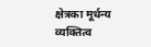क्षेत्रका मूर्धन्य व्यक्तित्व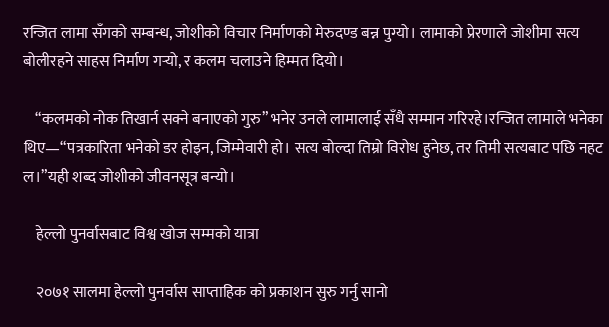रन्जित लामा सँगको सम्बन्ध, जोशीको विचार निर्माणको मेरुदण्ड बन्न पुग्यो। लामाको प्रेरणाले जोशीमा सत्य बोलीरहने साहस निर्माण गर्‍यो, र कलम चलाउने हिम्मत दियो।

    “कलमको नोक तिखार्न सक्ने बनाएको गुरु” भनेर उनले लामालाई सँधै सम्मान गरिरहे।रन्जित लामाले भनेका थिए—“पत्रकारिता भनेको डर होइन, जिम्मेवारी हो। सत्य बोल्दा तिम्रो विरोध हुनेछ, तर तिमी सत्यबाट पछि नहट ल।”यही शब्द जोशीको जीवनसूत्र बन्यो।

    हेल्लो पुनर्वासबाट विश्व खोज सम्मको यात्रा

    २०७१ सालमा हेल्लो पुनर्वास साप्ताहिक को प्रकाशन सुरु गर्नु सानो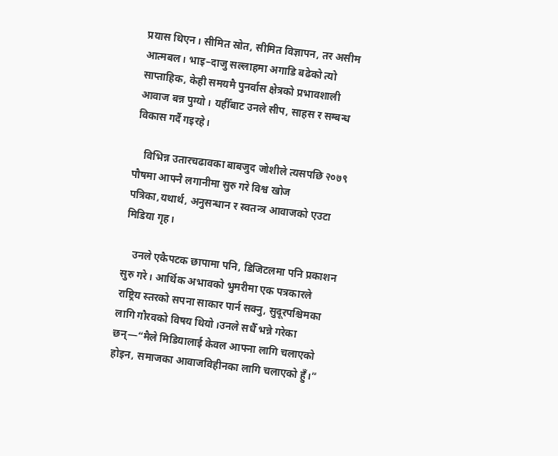प्रयास थिएन। सीमित स्रोत, सीमित विज्ञापन, तर असीम आत्मबल। भाइ–दाजु सल्लाहमा अगाडि बढेको त्यो साप्ताहिक, केही समयमै पुनर्वास क्षेत्रको प्रभावशाली आवाज बन्न पुग्यो। यहीँबाट उनले सीप, साहस र सम्बन्ध विकास गर्दै गइरहे।

    विभिन्न उतारचढावका बाबजुद जोशीले त्यसपछि २०७९ पौषमा आफ्नै लगानीमा सुरु गरे विश्व खोज पत्रिका,यथार्थ, अनुसन्धान र स्वतन्त्र आवाजको एउटा मिडिया गृह।

    उनले एकैपटक छापामा पनि, डिजिटलमा पनि प्रकाशन सुरु गरे। आर्थिक अभावको भुमरीमा एक पत्रकारले राष्ट्रिय स्तरको सपना साकार पार्न सक्नु, सुदूरपश्चिमका लागि गौरवको विषय थियो।उनले सधैँ भन्ने गरेका छन्—“मैले मिडियालाई केवल आफ्ना लागि चलाएको होइन, समाजका आवाजविहीनका लागि चलाएको हुँ।”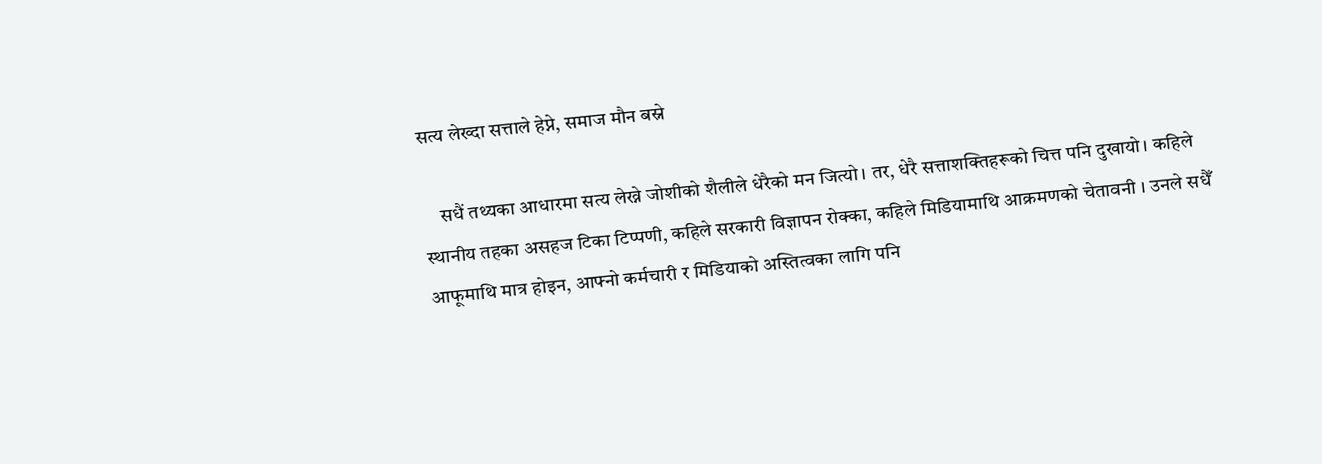सत्य लेख्दा सत्ताले हेप्ने, समाज मौन बस्ने

    सधैं तथ्यका आधारमा सत्य लेख्ने जोशीको शैलीले धेरैको मन जित्यो। तर, धेरै सत्ताशक्तिहरूको चित्त पनि दुखायो। कहिले स्थानीय तहका असहज टिका टिप्पणी, कहिले सरकारी विज्ञापन रोक्का, कहिले मिडियामाथि आक्रमणको चेतावनी । उनले सधैँ आफूमाथि मात्र होइन, आफ्नो कर्मचारी र मिडियाको अस्तित्वका लागि पनि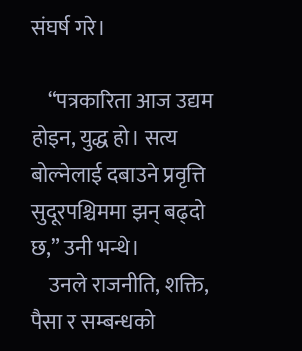संघर्ष गरे।

    “पत्रकारिता आज उद्यम होइन, युद्ध हो। सत्य बोल्नेलाई दबाउने प्रवृत्ति सुदूरपश्चिममा झन् बढ्दो छ,” उनी भन्थे।
    उनले राजनीति, शक्ति, पैसा र सम्बन्धको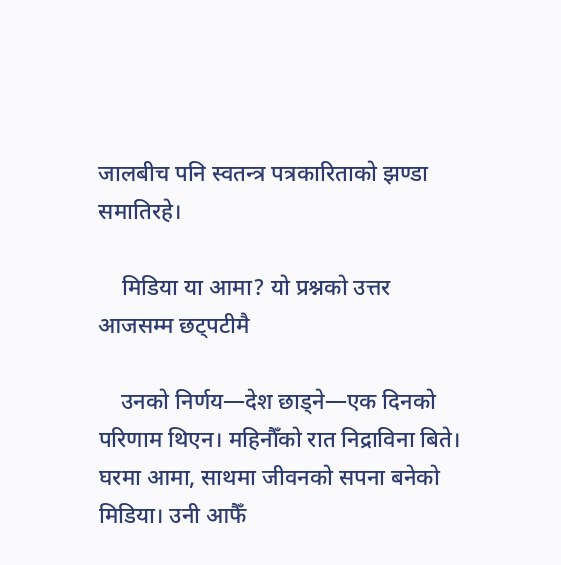जालबीच पनि स्वतन्त्र पत्रकारिताको झण्डा समातिरहे।

    मिडिया या आमा? यो प्रश्नको उत्तर आजसम्म छट्पटीमै

    उनको निर्णय—देश छाड्ने—एक दिनको परिणाम थिएन। महिनौँको रात निद्राविना बिते। घरमा आमा, साथमा जीवनको सपना बनेको मिडिया। उनी आफैँ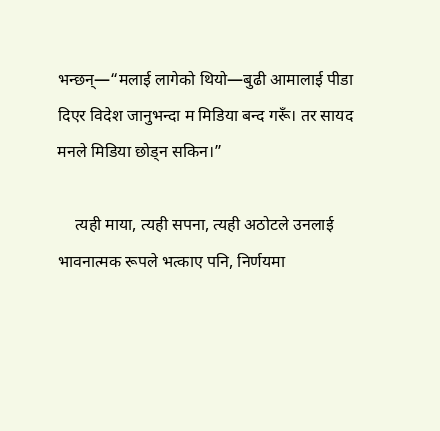भन्छन्—“मलाई लागेको थियो—बुढी आमालाई पीडा दिएर विदेश जानुभन्दा म मिडिया बन्द गरूँ। तर सायद मनले मिडिया छोड्न सकिन।”

    त्यही माया, त्यही सपना, त्यही अठोटले उनलाई भावनात्मक रूपले भत्काए पनि, निर्णयमा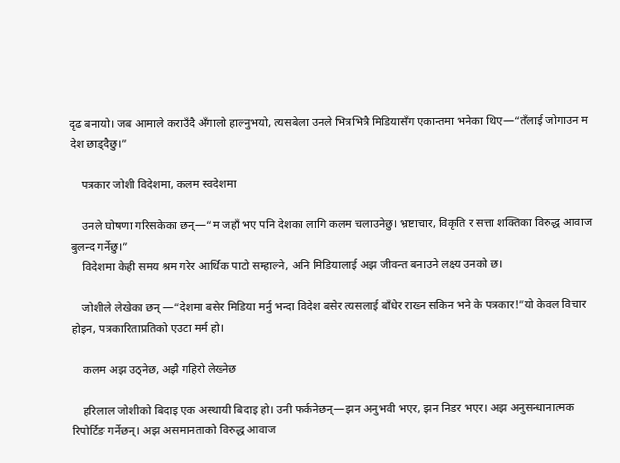दृढ बनायो। जब आमाले कराउँदै अँगालो हाल्नुभयो, त्यसबेला उनले भित्रभित्रै मिडियासँग एकान्तमा भनेका थिए—“तँलाई जोगाउन म देश छाड्दैछु।”

    पत्रकार जोशी विदेशमा, कलम स्वदेशमा

    उनले घोषणा गरिसकेका छन्—“म जहाँ भए पनि देशका लागि कलम चलाउनेछु। भ्रष्टाचार, विकृति र सत्ता शक्तिका विरुद्ध आवाज बुलन्द गर्नेछु।”
    विदेशमा केही समय श्रम गरेर आर्थिक पाटो सम्हाल्ने, अनि मिडियालाई अझ जीवन्त बनाउने लक्ष्य उनको छ।

    जोशीले लेखेका छन् —“देशमा बसेर मिडिया मर्नु भन्दा विदेश बसेर त्यसलाई बाँधेर राख्न सकिन भने के पत्रकार!”यो केवल विचार होइन, पत्रकारिताप्रतिको एउटा मर्म हो।

    कलम अझ उठ्नेछ, अझै गहिरो लेख्नेछ

    हरिलाल जोशीको बिदाइ एक अस्थायी बिदाइ हो। उनी फर्कनेछन्—झन अनुभवी भएर, झन निडर भएर। अझ अनुसन्धानात्मक रिपोर्टिङ गर्नेछन्। अझ असमानताको विरुद्ध आवाज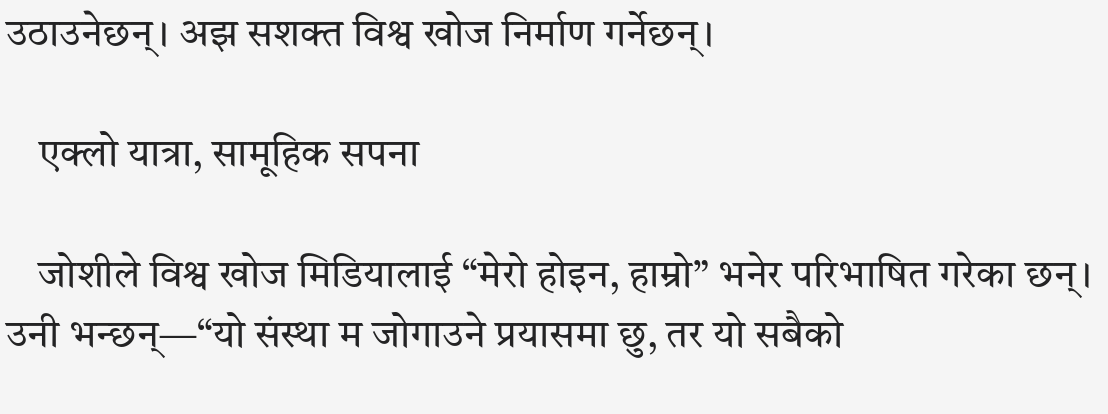उठाउनेछन्। अझ सशक्त विश्व खोज निर्माण गर्नेछन्।

    एक्लो यात्रा, सामूहिक सपना

    जोशीले विश्व खोज मिडियालाई “मेरो होइन, हाम्रो” भनेर परिभाषित गरेका छन्। उनी भन्छन्—“यो संस्था म जोगाउने प्रयासमा छु, तर यो सबैको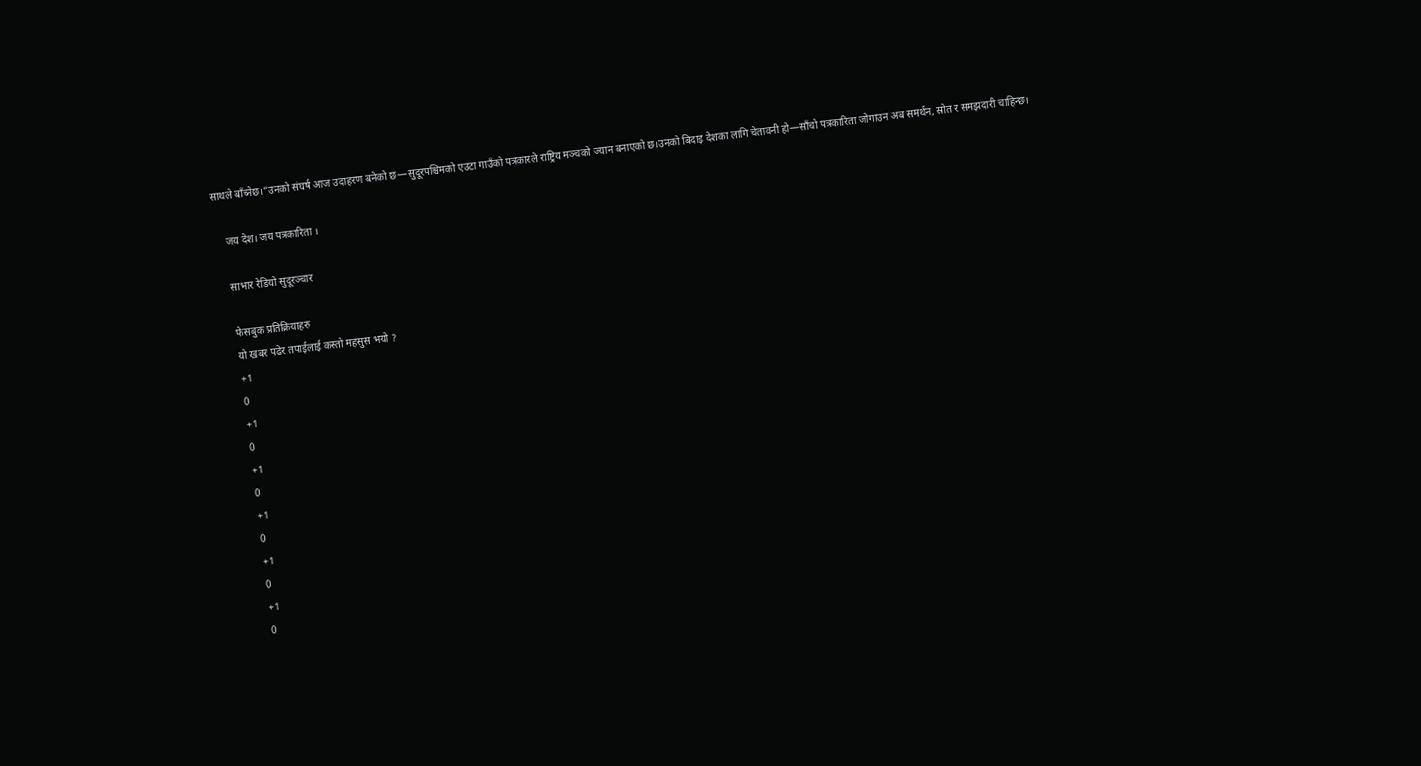साथले बाँच्नेछ।”उनको संघर्ष आज उदाहरण बनेको छ—सुदूरपश्चिमको एउटा गाउँको पत्रकारले राष्ट्रिय मञ्चको ज्यान बनाएको छ।उनको बिदाइ देशका लागि चेतावनी हो—साँचो पत्रकारिता जोगाउन अब समर्थन, स्रोत र समझदारी चाहिन्छ।

    जय देश। जय पत्रकारिता ।

    साभार रेडियो सुदूरञ्चार

    फेसबुक प्रतिक्रियाहरु
    यो खबर पढेर तपाईलाई कस्तो महसुस भयो ?
    +1
    0
    +1
    0
    +1
    0
    +1
    0
    +1
    0
    +1
    0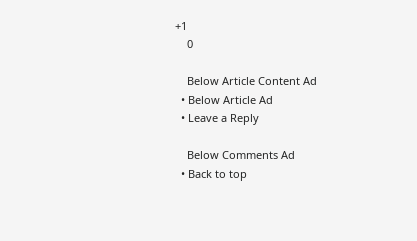+1
    0

    Below Article Content Ad
  • Below Article Ad
  • Leave a Reply

    Below Comments Ad
  • Back to top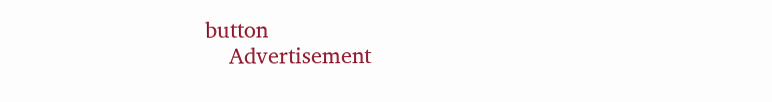button
    Advertisement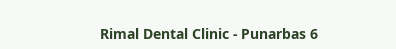Rimal Dental Clinic - Punarbas 6